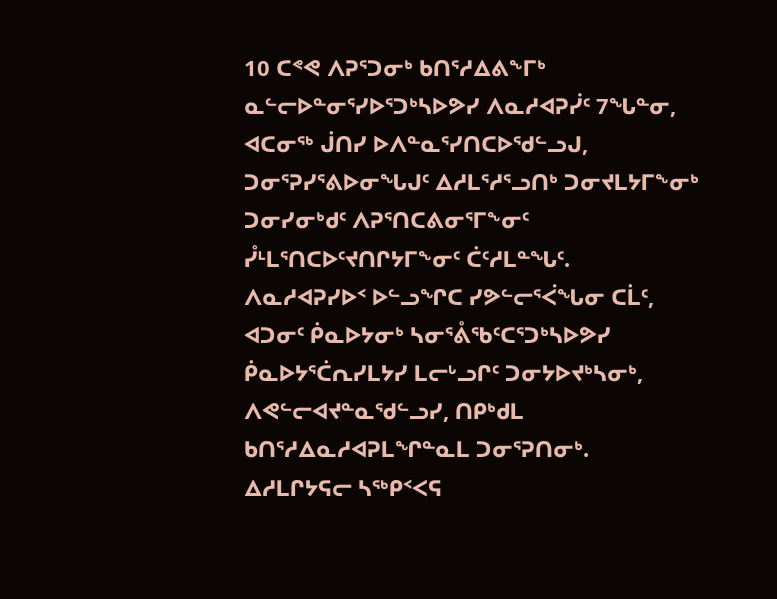10 ᑕᕝᕙ ᐱᕈᕐᑐᓂᒃ ᑲᑎᕐᓱᐃᕕᖕᒥᒃ ᓇᓪᓕᐅᓐᓂᕐᓯᐅᕐᑐᒃᓴᐅᕗᓯ ᐱᓇᓱᐊᕈᓰᑦ 7ᖓᓐᓂ, ᐊᑕᓂᖅ ᒎᑎᓯ ᐅᐱᓐᓇᕐᓯᑎᑕᐅᖁᓪᓗᒍ, ᑐᓂᕐᕈᓯᕐᕕᐅᓂᖓᒍᑦ ᐃᓱᒪᕐᓱᕐᓗᑎᒃ ᑐᓂᔪᒪᔭᒥᖕᓂᒃ ᑐᓂᓯᓂᒃᑯᑦ ᐱᕈᕐᑎᑕᕕᓂᕐᒥᖕᓂᑦ ᓮᒻᒪᕐᑎᑕᐅᑦᔪᑎᒋᔭᒥᖕᓂᑦ ᑖᑦᓱᒪᓐᖓᑦ.
ᐱᓇᓱᐊᕈᓯᐅᑉ ᐅᓪᓗᖏᑕ ᓯᕗᓪᓕᕐᐹᖓᓂ ᑕᒫᑦ, ᐊᑐᓂᑦ ᑮᓇᐅᔭᓂᒃ ᓴᓂᕐᕔᖃᑦᑕᕐᑐᒃᓴᐅᕗᓯ ᑮᓇᐅᔭᕐᑖᕆᓯᒪᔭᓯ ᒪᓕᒡᓗᒋᑦ ᑐᓂᔭᐅᔪᒃᓴᓂᒃ, ᐱᕙᓪᓕᐊᔪᓐᓇᖁᓪᓗᓯ, ᑎᑭᒃᑯᒪ ᑲᑎᕐᓱᐃᓇᓱᐊᕈᒪᖏᓐᓇᒪ ᑐᓂᕐᕈᑎᓂᒃ.
ᐃᓱᒪᒋᔭᕋᓕ ᓴᖅᑭᑉᐸᕋ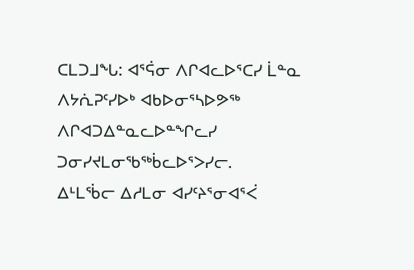ᑕᒪᑐᒧᖓ: ᐊᕐᕌᓂ ᐱᒋᐊᓚᐅᕐᑕᓯ ᒫᓐᓇ ᐱᔭᕇᕈᑦᓯᐅᒃ ᐊᑲᐅᓂᕐᓴᐅᕗᖅ ᐱᒋᐊᑐᐃᓐᓇᓚᐅᓐᖏᓚᓯ ᑐᓂᓯᔪᒪᓂᖃᖅᑳᓚᐅᕐᐳᓯᓕ.
ᐃᒻᒪᖄᓕ ᐃᓱᒪᓂ ᐊᓯᑦᔨᕐᓂᐊᕐᐹ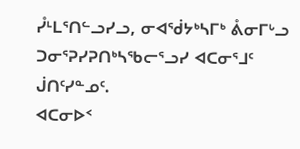ᓮᒻᒪᕐᑎᓪᓗᓯᓗ, ᓂᐊᖂᔭᒃᓴᒥᒃ ᕔᓂᒥᒡᓗ ᑐᓂᕐᕈᓯᕈᑎᒃᓴᖃᓕᕐᓗᓯ ᐊᑕᓂᕐᒧᑦ ᒎᑎᑦᓯᓐᓄᑦ.
ᐊᑕᓂᐅᑉ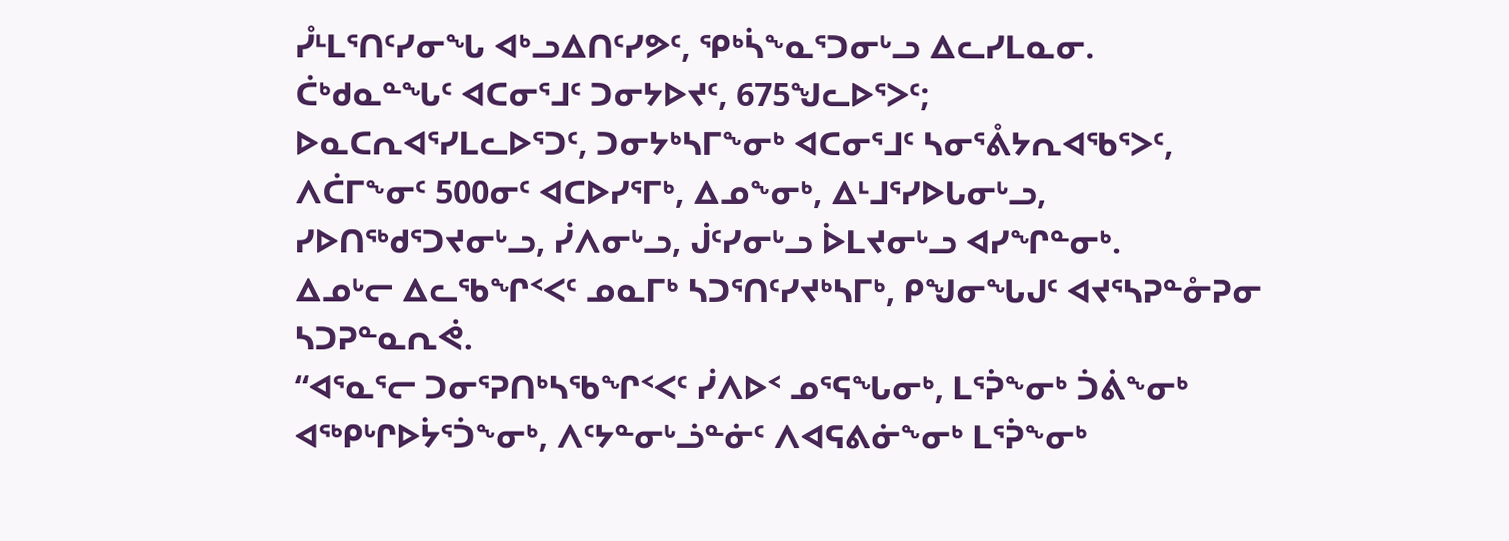ᓮᒻᒪᕐᑎᑦᓯᓂᖓ ᐊᒃᓗᐃᑎᑦᓯᕗᑦ, ᕿᒃᓵᖕᓇᕐᑐᓂᒡᓗ ᐃᓚᓯᒪᓇᓂ.
ᑖᒃᑯᓇᓐᖓᑦ ᐊᑕᓂᕐᒧᑦ ᑐᓂᔭᐅᔪᑦ, 675ᖑᓚᐅᕐᐳᑦ;
ᐅᓇᑕᕆᐊᕐᓯᒪᓚᐅᕐᑐᑦ, ᑐᓂᔭᒃᓴᒥᖕᓂᒃ ᐊᑕᓂᕐᒧᑦ ᓴᓂᕐᕔᔭᕆᐊᖃᕐᐳᑦ, ᐱᑖᒥᖕᓂᑦ 500ᓂᑦ ᐊᑕᐅᓯᕐᒥᒃ, ᐃᓄᖕᓂᒃ, ᐃᒻᒧᕐᓯᐅᒐᓂᒡᓗ, ᓯᐅᑎᖅᑯᕐᑐᔪᓂᒡᓗ, ᓰᐱᓂᒡᓗ, ᒎᑦᓯᓂᒡᓗ ᐆᒪᔪᓂᒡᓗ ᐊᓯᖏᓐᓂᒃ.
ᐃᓄᒡᓕ ᐃᓚᖃᖏᑉᐸᑦ ᓄᓇᒥᒃ ᓴᑐᕐᑎᑦᓯᔪᒃᓴᒥᒃ, ᑭᖑᓂᖓᒍᑦ ᐊᔪᕐᓴᕈᓐᓁᕈᓂ ᓴᑐᕈᓐᓇᕆᕚ.
“ᐊᕐᓇᕐᓕ ᑐᓂᕐᕈᑎᒃᓴᖃᖏᑉᐸᑦ ᓰᐱᐅᑉ ᓄᕐᕋᖓᓂᒃ, ᒪᕐᕉᖕᓂᒃ ᑑᕖᖕᓂᒃ ᐊᖅᑭᒡᒋᐅᔮᕐᑑᖕᓂᒃ, ᐱᑦᔭᓐᓂᒡᓘᓐᓃᑦ ᐱᐊᕋᕕᓃᖕᓂᒃ ᒪᕐᕉᖕᓂᒃ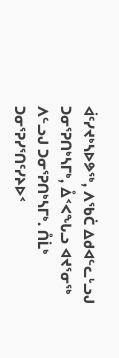ᐋᑦᓯᔪᒃᓴᐅᕗᖅ, ᐱᖃᑖ ᐃᑯᐊᓪᓚᒡᓗᒍ ᑐᓂᕐᕈᑎᒃᓴᒥᒃ, ᐂᑉᐸᖓᓗ ᐊᔪᕐᓂᖅ ᐱᓪᓗᒍ ᑐᓂᕐᕈᑎᒃᓴᒥᒃ. ᑍᒫᒃ ᑐᓂᕐᕈᓯᕐᑎᑦᓯᔨᐅᑉ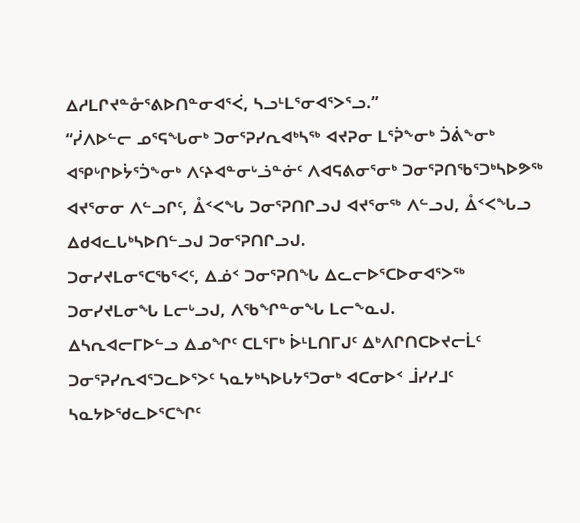ᐃᓱᒪᒋᔪᓐᓁᕐᕕᐅᑎᓐᓂᐊᕐᐹ, ᓴᓗᒻᒪᕐᓂᐊᕐᐳᕐᓗ.”
“ᓰᐱᐅᓪᓕ ᓄᕐᕋᖓᓂᒃ ᑐᓂᕐᕈᓯᕆᐊᒃᓴᖅ ᐊᔪᕈᓂ ᒪᕐᕉᖕᓂᒃ ᑑᕖᖕᓂᒃ ᐊᕿᒡᒋᐅᔮᕐᑑᖕᓂᒃ ᐱᑦᔨᐊᓐᓂᒡᓘᓐᓃᑦ ᐱᐊᕋᕕᓂᕐᓂᒃ ᑐᓂᕐᕈᑎᖃᕐᑐᒃᓴᐅᕗᖅ ᐊᔪᕐᓂᓂ ᐱᓪᓗᒋᑦ, ᐂᑉᐸᖓ ᑐᓂᕐᕈᑎᒋᓗᒍ ᐊᔪᕐᓂᖅ ᐱᓪᓗᒍ, ᐂᑉᐸᖓᓗ ᐃᑯᐊᓚᒐᒃᓴᐅᑎᓪᓗᒍ ᑐᓂᕐᕈᑎᒋᓗᒍ.
ᑐᓂᓯᔪᒪᓂᕐᑕᖃᕐᐸᑦ, ᐃᓅᑉ ᑐᓂᕐᕈᑎᖓ ᐃᓚᓕᐅᕐᑕᐅᓂᐊᕐᐳᖅ ᑐᓂᓯᔪᒪᓂᖓ ᒪᓕᒡᓗᒍ, ᐱᖃᖏᓐᓂᖓ ᒪᓕᖕᓇᒍ.
ᐃᓴᕆᐊᓕᒥᐅᓪᓗ ᐃᓄᖏᑦ ᑕᒪᕐᒥᒃ ᐆᒻᒪᑎᒥᒍᑦ ᐃᒃᐱᒋᑎᑕᐅᔪᓕᒫᑦ ᑐᓂᕐᕈᓯᕆᐊᕐᑐᓚᐅᕐᐳᑦ ᓴᓇᔭᒃᓴᐅᒐᔭᕐᑐᓂᒃ ᐊᑕᓂᐅᑉ ᒨᓯᓯᒧᑦ ᓴᓇᔭᐅᖁᓚᐅᕐᑕᖏᑦ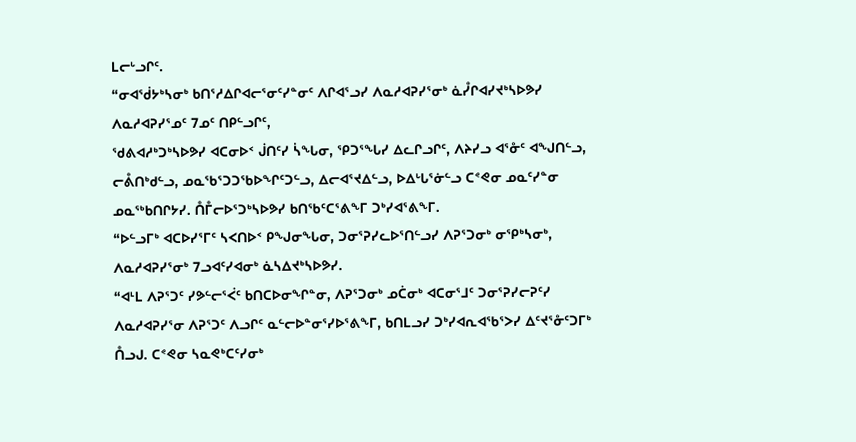ᒪᓕᒡᓗᒋᑦ.
“ᓂᐊᖂᔭᒃᓴᓂᒃ ᑲᑎᕐᓱᐃᒋᐊᓕᕐᓂᑦᓯᓐᓂᑦ ᐱᒋᐊᕐᓗᓯ ᐱᓇᓱᐊᕈᓯᕐᓂᒃ ᓈᓮᒋᐊᓯᔪᒃᓴᐅᕗᓯ ᐱᓇᓱᐊᕈᓯᕐᓄᑦ 7ᓄᑦ ᑎᑭᓪᓗᒋᑦ,
ᖁᕕᐊᓱᒃᑐᒃᓴᐅᕗᓯ ᐊᑕᓂᐅᑉ ᒎᑎᑦᓯ ᓵᖓᓂ, ᕿᑐᕐᖓᓯ ᐃᓚᒋᓗᒋᑦ, ᐱᔨᓯᓗ ᐊᕐᓁᑦ ᐊᖑᑎᓪᓗ, ᓕᕔᑎᒃᑯᓪᓗ, ᓄᓇᖃᕐᑐᑐᖃᐅᖏᑦᑐᓪᓗ, ᐃᓕᐊᕐᔪᐃᓪᓗ, ᐅᐃᒡᒐᕐᓃᓪᓗ ᑕᕝᕙᓂ ᓄᓇᑦᓯᓐᓂ ᓄᓇᖅᑲᑎᒋᔭᓯ. ᑍᒤᓕᐅᕐᑐᒃᓴᐅᕗᓯ ᑲᑎᖃᑦᑕᕐᕕᖕᒥ ᑐᒃᓯᐊᕐᕕᖕᒥ.
“ᐅᓪᓗᒥᒃ ᐊᑕᐅᓯᕐᒥᑦ ᓴᐸᑎᐅᑉ ᑭᖑᓂᖓᓂ, ᑐᓂᕐᕈᓯᓚᐅᕐᑎᓪᓗᓯ ᐱᕈᕐᑐᓂᒃ ᓂᕿᒃᓴᓂᒃ, ᐱᓇᓱᐊᕈᓯᕐᓂᒃ 7ᓗᐊᑦᓯᐊᓂᒃ ᓈᓴᐃᔪᒃᓴᐅᕗᓯ.
“ᐊᒻᒪ ᐱᕈᕐᑐᑦ ᓯᕗᓪᓕᕐᐹᑦ ᑲᑎᑕᐅᓂᖏᓐᓂ, ᐱᕈᕐᑐᓂᒃ ᓄᑖᓂᒃ ᐊᑕᓂᕐᒧᑦ ᑐᓂᕐᕈᓯᓕᕈᑦᓯ ᐱᓇᓱᐊᕈᓯᕐᓂ ᐱᕈᕐᑐᑦ ᐱᓗᒋᑦ ᓇᓪᓕᐅᓐᓂᕐᓯᐅᕐᕕᖕᒥ, ᑲᑎᒪᓗᓯ ᑐᒃᓯᐊᕆᐊᖃᕐᐳᓯ ᐃᑦᔪᕐᓁᑦᑐᒥᒃ ᑍᓗᒍ. ᑕᕝᕙᓂ ᓴᓇᕙᒃᑕᑦᓯᓂᒃ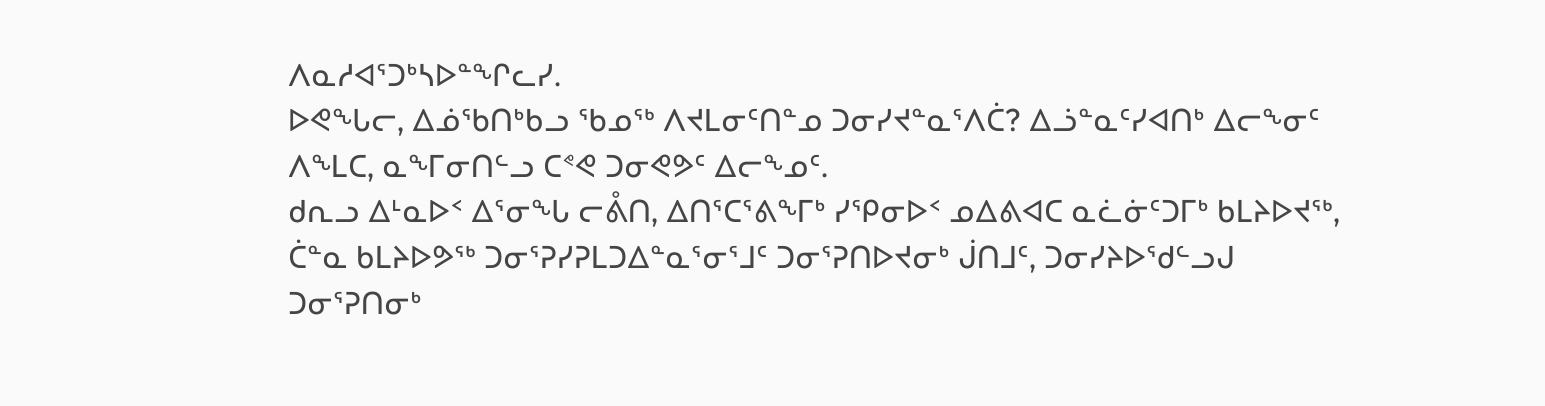ᐱᓇᓱᐊᕐᑐᒃᓴᐅᓐᖏᓚᓯ.
ᐅᕙᖓᓕ, ᐃᓅᖃᑎᒃᑲᓗ ᖃᓄᖅ ᐱᔪᒪᓂᑦᑎᓐᓄ ᑐᓂᓯᔪᓐᓇᕐᐱᑖ? ᐃᓘᓐᓇᑦᓯᐊᑎᒃ ᐃᓕᖕᓂᑦ ᐱᖕᒪᑕ, ᓇᖕᒥᓂᑎᓪᓗ ᑕᕝᕙ ᑐᓂᕙᕗᑦ ᐃᓕᖕᓄᑦ.
ᑯᕆᓗ ᐃᒻᓇᐅᑉ ᐃᕐᓂᖓ ᓕᕔᑎ, ᐃᑎᕐᑕᕐᕕᖕᒥᒃ ᓯᕿᓂᐅᑉ ᓄᐃᕕᐊᑕ ᓇᓛᓃᑦᑐᒥᒃ ᑲᒪᔨᐅᔪᖅ, ᑖᓐᓇ ᑲᒪᔨᐅᕗᖅ ᑐᓂᕐᕈᓯᕈᒪᑐᐃᓐᓇᕐᓂᕐᒧᑦ ᑐᓂᕐᕈᑎᐅᔪᓂᒃ ᒎᑎᒧᑦ, ᑐᓂᓯᔨᐅᖁᓪᓗᒍ ᑐᓂᕐᕈᑎᓂᒃ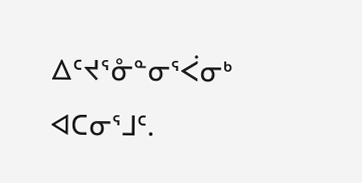ᐃᑦᔪᕐᓁᓐᓂᕐᐹᓂᒃ ᐊᑕᓂᕐᒧᑦ.